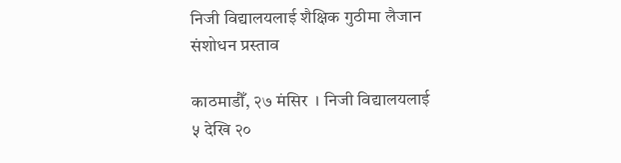निजी विद्यालयलाई शैक्षिक गुठीमा लैजान संशोधन प्रस्ताव

काठमाडौँ, २७ मंसिर  । निजी विद्यालयलाई ५ देखि २०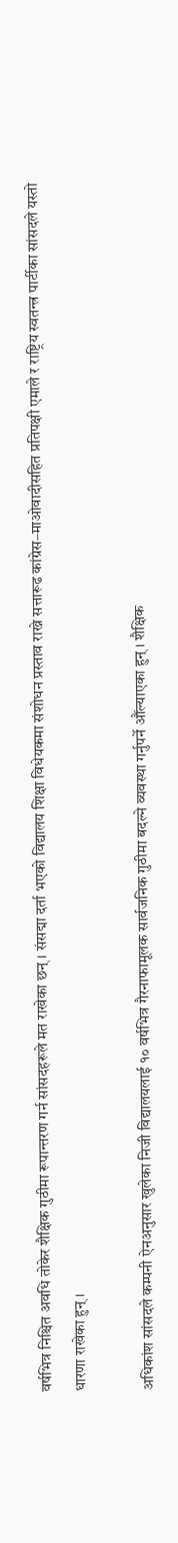वर्षभित्र निश्चित अवधि तोकेर शैक्षिक गुठीमा रूपान्तरण गर्न सांसदहरूले मत राखेका छन् । संसद्मा दर्ता भएको विद्यालय शिक्षा विधेयकमा संशोधन प्रस्ताव राख्ने सत्तारूढ कांग्रेस–माओवादीसहित प्रतिपक्षी एमाले र राष्ट्रिय स्वतन्त्र पार्टीका सांसदले यस्तो धारणा राखेका हुन् ।

अधिकांश सांसदले कम्पनी ऐनअनुसार खुलेका निजी विद्यालयलाई १० वर्षभित्र गैरनाफामूलक सार्वजनिक गुठीमा बदल्ने व्यवस्था गर्नुपर्ने औंल्याएका हुन् । शैक्षिक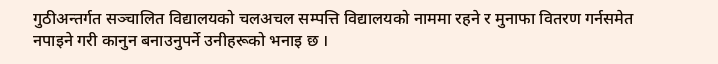गुठीअन्तर्गत सञ्चालित विद्यालयको चलअचल सम्पत्ति विद्यालयको नाममा रहने र मुनाफा वितरण गर्नसमेत नपाइने गरी कानुन बनाउनुपर्ने उनीहरूको भनाइ छ ।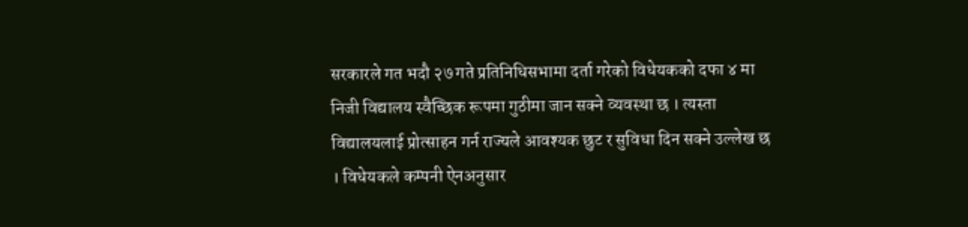सरकारले गत भदौ २७ गते प्रतिनिधिसभामा दर्ता गरेको विधेयकको दफा ४ मा निजी विद्यालय स्वैच्छिक रूपमा गुठीमा जान सक्ने व्यवस्था छ । त्यस्ता विद्यालयलाई प्रोत्साहन गर्न राज्यले आवश्यक छुट र सुविधा दिन सक्ने उल्लेख छ । विधेयकले कम्पनी ऐनअनुसार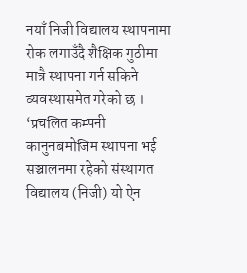नयाँ निजी विद्यालय स्थापनामा रोक लगाउँदै शैक्षिक गुठीमा मात्रै स्थापना गर्न सकिने व्यवस्थासमेत गरेको छ । ‘प्रचलित कम्पनी कानुनबमोजिम स्थापना भई सञ्चालनमा रहेको संस्थागत विद्यालय (निजी) यो ऐन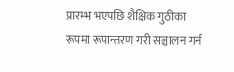प्रारम्भ भएपछि शैक्षिक गुठीका रूपमा रूपान्तरण गरी सञ्चालन गर्न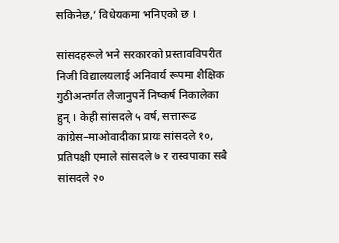सकिनेछ,’ विधेयकमा भनिएको छ ।

सांसदहरूले भने सरकारको प्रस्तावविपरीत निजी विद्यालयलाई अनिवार्य रूपमा शैक्षिक गुठीअन्तर्गत लैजानुपर्ने निष्कर्ष निकालेका हुन् । केही सांसदले ५ वर्ष, सत्तारूढ कांग्रेस–माओवादीका प्रायः सांसदले १०, प्रतिपक्षी एमाले सांसदले ७ र रास्वपाका सबै सांसदले २०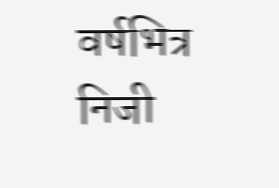वर्षभित्र निजी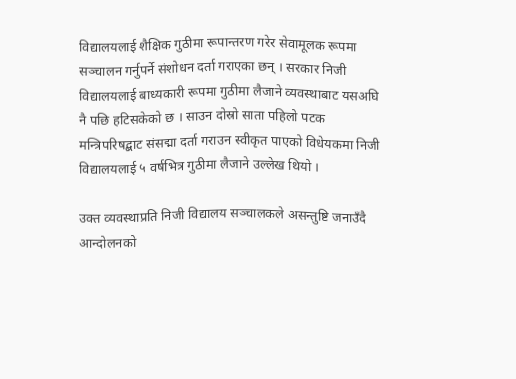विद्यालयलाई शैक्षिक गुठीमा रूपान्तरण गरेर सेवामूलक रूपमा सञ्चालन गर्नुपर्ने संशोधन दर्ता गराएका छन् । सरकार निजी विद्यालयलाई बाध्यकारी रूपमा गुठीमा लैजाने व्यवस्थाबाट यसअघि नै पछि हटिसकेको छ । साउन दोस्रो साता पहिलो पटक मन्त्रिपरिषद्बाट संसद्मा दर्ता गराउन स्वीकृत पाएको विधेयकमा निजी विद्यालयलाई ५ वर्षभित्र गुठीमा लैजाने उल्लेख थियो ।

उक्त व्यवस्थाप्रति निजी विद्यालय सञ्चालकले असन्तुष्टि जनाउँदै आन्दोलनको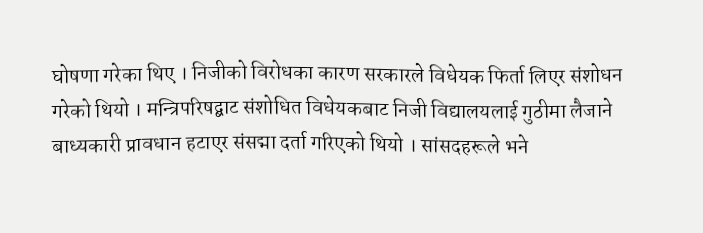घोषणा गरेका थिए । निजीको विरोधका कारण सरकारले विधेयक फिर्ता लिएर संशोधन गरेको थियो । मन्त्रिपरिषद्बाट संशोधित विधेयकबाट निजी विद्यालयलाई गुठीमा लैजाने बाध्यकारी प्रावधान हटाएर संसद्मा दर्ता गरिएको थियो । सांसदहरूले भने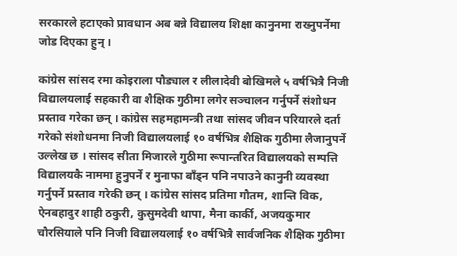सरकारले हटाएको प्रावधान अब बन्ने विद्यालय शिक्षा कानुनमा राख्नुपर्नेमा जोड दिएका हुन् ।

कांग्रेस सांसद रमा कोइराला पौड्याल र लीलादेवी बोखिमले ५ वर्षभित्रै निजी विद्यालयलाई सहकारी वा शैक्षिक गुठीमा लगेर सञ्चालन गर्नुपर्ने संशोधन प्रस्ताव गरेका छन् । कांग्रेस सहमहामन्त्री तथा सांसद जीवन परियारले दर्ता गरेको संशोधनमा निजी विद्यालयलाई १० वर्षभित्र शैक्षिक गुठीमा लैजानुपर्ने उल्लेख छ । सांसद सीता मिजारले गुठीमा रूपान्तरित विद्यालयको सम्पत्ति विद्यालयकै नाममा हुनुपर्ने र मुनाफा बाँड्न पनि नपाउने कानुनी व्यवस्था गर्नुपर्ने प्रस्ताव गरेकी छन् । कांग्रेस सांसद प्रतिमा गौतम, शान्ति विक, ऐनबहादुर शाही ठकुरी, कुसुमदेवी थापा, मैना कार्की, अजयकुमार चौरसियाले पनि निजी विद्यालयलाई १० वर्षभित्रै सार्वजनिक शैक्षिक गुठीमा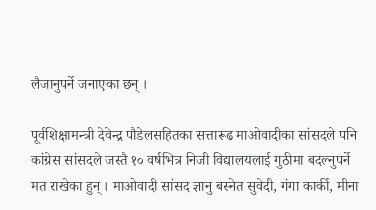लैजानुपर्ने जनाएका छन् ।

पूर्वशिक्षामन्त्री देवेन्द्र पौडेलसहितका सत्तारूढ माओवादीका सांसदले पनि कांग्रेस सांसदले जस्तै १० वर्षभित्र निजी विद्यालयलाई गुठीमा बदल्नुपर्ने मत राखेका हुन् । माओवादी सांसद ज्ञानु बस्नेत सुवेदी, गंगा कार्की, मीना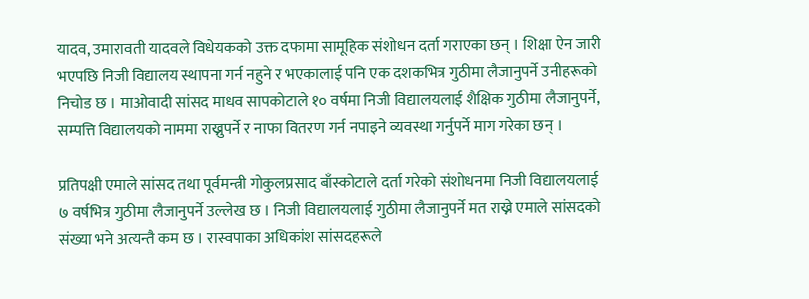यादव, उमारावती यादवले विधेयकको उक्त दफामा सामूहिक संशोधन दर्ता गराएका छन् । शिक्षा ऐन जारी भएपछि निजी विद्यालय स्थापना गर्न नहुने र भएकालाई पनि एक दशकभित्र गुठीमा लैजानुपर्ने उनीहरूको निचोड छ । माओवादी सांसद माधव सापकोटाले १० वर्षमा निजी विद्यालयलाई शैक्षिक गुठीमा लैजानुपर्ने, सम्पत्ति विद्यालयको नाममा राख्नुपर्ने र नाफा वितरण गर्न नपाइने व्यवस्था गर्नुपर्ने माग गरेका छन् ।

प्रतिपक्षी एमाले सांसद तथा पूर्वमन्त्री गोकुलप्रसाद बाँस्कोटाले दर्ता गरेको संशोधनमा निजी विद्यालयलाई ७ वर्षभित्र गुठीमा लैजानुपर्ने उल्लेख छ । निजी विद्यालयलाई गुठीमा लैजानुपर्ने मत राख्ने एमाले सांसदको संख्या भने अत्यन्तै कम छ । रास्वपाका अधिकांश सांसदहरूले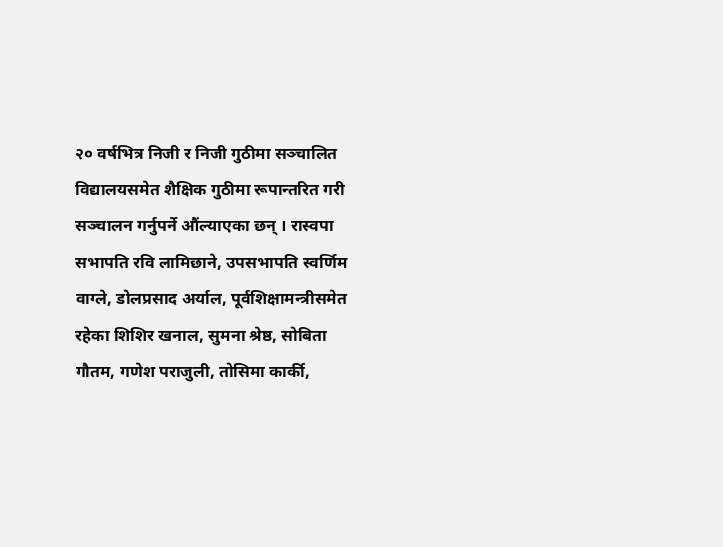२० वर्षभित्र निजी र निजी गुठीमा सञ्चालित विद्यालयसमेत शैक्षिक गुठीमा रूपान्तरित गरी सञ्चालन गर्नुपर्ने औंल्याएका छन् । रास्वपा सभापति रवि लामिछाने, उपसभापति स्वर्णिम वाग्ले, डोलप्रसाद अर्याल, पूर्वशिक्षामन्त्रीसमेत रहेका शिशिर खनाल, सुमना श्रेष्ठ, सोबिता गौतम, गणेश पराजुली, तोसिमा कार्की,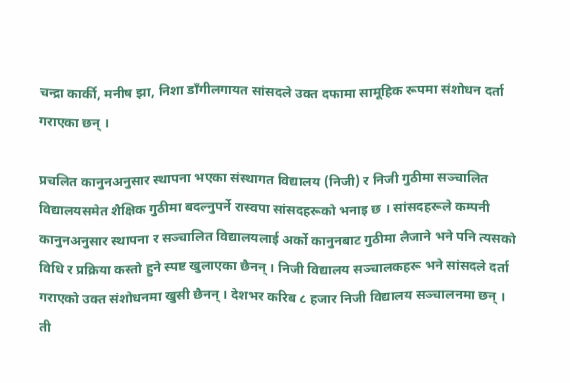चन्द्रा कार्की, मनीष झा, निशा डाँगीलगायत सांसदले उक्त दफामा सामूहिक रूपमा संशोधन दर्ता गराएका छन् ।

प्रचलित कानुनअनुसार स्थापना भएका संस्थागत विद्यालय (निजी) र निजी गुठीमा सञ्चालित विद्यालयसमेत शैक्षिक गुठीमा बदल्नुपर्ने रास्वपा सांसदहरूको भनाइ छ । सांसदहरूले कम्पनी कानुनअनुसार स्थापना र सञ्चालित विद्यालयलाई अर्को कानुनबाट गुठीमा लैजाने भने पनि त्यसको विधि र प्रक्रिया कस्तो हुने स्पष्ट खुलाएका छैनन् । निजी विद्यालय सञ्चालकहरू भने सांसदले दर्ता गराएको उक्त संशोधनमा खुसी छैनन् । देशभर करिब ८ हजार निजी विद्यालय सञ्चालनमा छन् । ती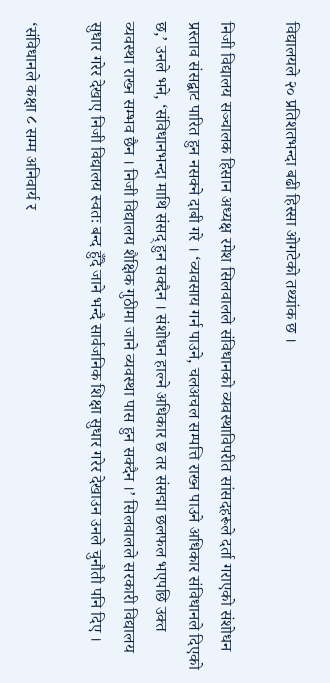विद्यालयले २० प्रतिशतभन्दा बढी हिस्सा ओगटेको तथ्यांक छ ।

निजी विद्यालय सञ्चालक हिसान अध्यक्ष रमेश सिलवालले संविधानको व्यवस्थाविपरीत सांसदहरूले दर्ता गराएको संशोधन प्रस्ताव संसद्बाट पारित हुन नसक्ने दाबी गरे । ‘व्यवसाय गर्न पाउने, चलअचल सम्पत्ति राख्न पाउने अधिकार संविधानले दिएको छ,’ उनले भने, ‘संविधानभन्दा माथि संसद् हुन सक्दैन । संशोधन हाल्ने अधिकार छ तर संसद्मा छलफल भएपछि उक्त व्यवस्था राख्न सम्भव छैन । निजी विद्यालय शैक्षिक गुठीमा जाने व्यवस्था पास हुन सक्दैन ।’ सिलवालले सरकारी विद्यालय सुधार गरेर देखाए निजी विद्यालय स्वतः बन्द हुँदै जाने भन्दै सार्वजनिक शिक्षा सुधार गरेर देखाउन उनले चुनौती पनि दिए ।

‘संविधानले कक्षा ८ सम्म अनिवार्य र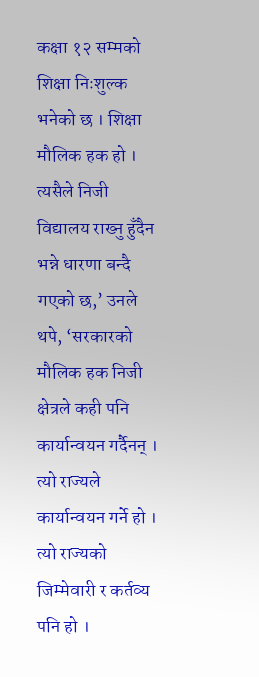कक्षा १२ सम्मको शिक्षा निःशुल्क भनेको छ । शिक्षा मौलिक हक हो । त्यसैले निजी विद्यालय राख्नु हुँदैन भन्ने धारणा बन्दै गएको छ,’ उनले थपे, ‘सरकारको मौलिक हक निजी क्षेत्रले कही पनि कार्यान्वयन गर्दैनन् । त्यो राज्यले कार्यान्वयन गर्ने हो । त्यो राज्यको जिम्मेवारी र कर्तव्य पनि हो ।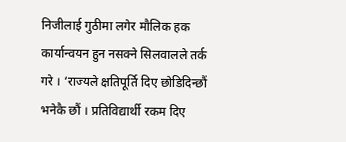निजीलाई गुठीमा लगेर मौलिक हक कार्यान्वयन हुन नसक्ने सिलवालले तर्क गरे । ‘राज्यले क्षतिपूर्ति दिए छोडिदिन्छौं भनेकै छौं । प्रतिविद्यार्थी रकम दिए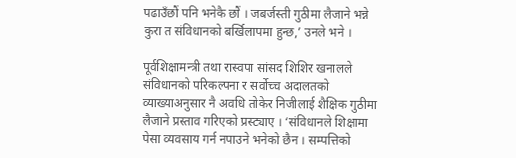पढाउँछौं पनि भनेकै छौं । जबर्जस्ती गुठीमा लैजाने भन्ने कुरा त संविधानको बर्खिलापमा हुन्छ,’ उनले भने ।

पूर्वशिक्षामन्त्री तथा रास्वपा सांसद शिशिर खनालले संविधानको परिकल्पना र सर्वोच्च अदालतको व्याख्याअनुसार नै अवधि तोकेर निजीलाई शैक्षिक गुठीमा लैजाने प्रस्ताव गरिएको प्रस्ट्याए । ‘संविधानले शिक्षामा पेसा व्यवसाय गर्न नपाउने भनेको छैन । सम्पत्तिको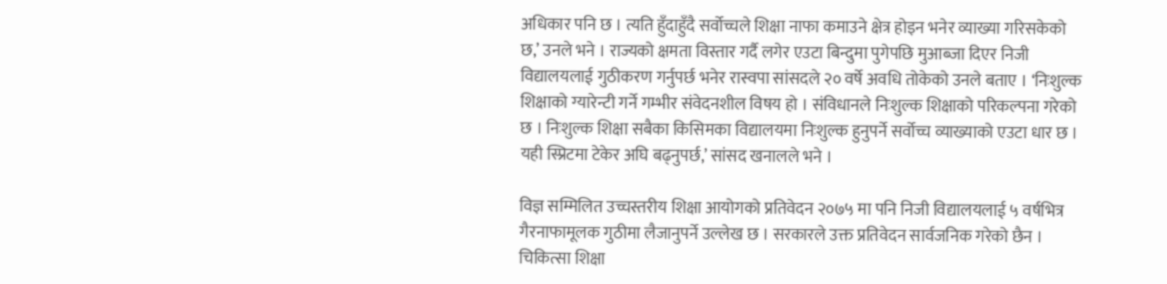अधिकार पनि छ । त्यति हुँदाहुँदै सर्वोच्चले शिक्षा नाफा कमाउने क्षेत्र होइन भनेर व्याख्या गरिसकेको छ,’ उनले भने । राज्यको क्षमता विस्तार गर्दै लगेर एउटा बिन्दुमा पुगेपछि मुआब्जा दिएर निजी विद्यालयलाई गुठीकरण गर्नुपर्छ भनेर रास्वपा सांसदले २० वर्षे अवधि तोकेको उनले बताए । ‘निःशुल्क शिक्षाको ग्यारेन्टी गर्ने गम्भीर संवेदनशील विषय हो । संविधानले निःशुल्क शिक्षाको परिकल्पना गरेको छ । निःशुल्क शिक्षा सबैका किसिमका विद्यालयमा निःशुल्क हुनुपर्ने सर्वोच्च व्याख्याको एउटा धार छ । यही स्प्रिटमा टेकेर अघि बढ्नुपर्छ,’ सांसद खनालले भने ।

विज्ञ सम्मिलित उच्चस्तरीय शिक्षा आयोगको प्रतिवेदन २०७५ मा पनि निजी विद्यालयलाई ५ वर्षभित्र गैरनाफामूलक गुठीमा लैजानुपर्ने उल्लेख छ । सरकारले उक्त प्रतिवेदन सार्वजनिक गरेको छैन । चिकित्सा शिक्षा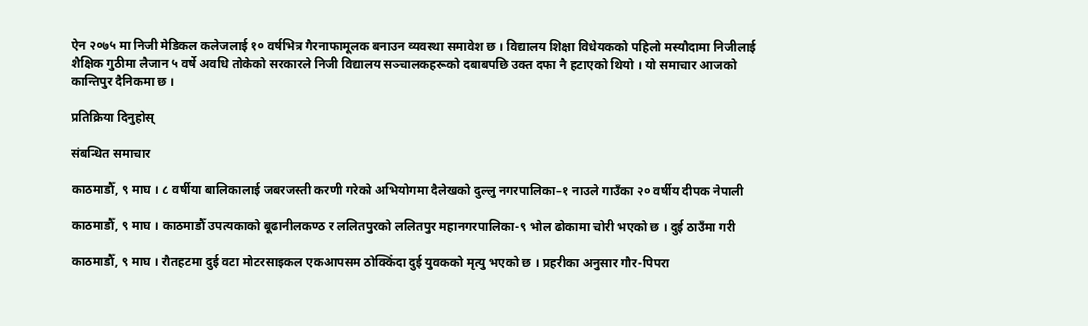ऐन २०७५ मा निजी मेडिकल कलेजलाई १० वर्षभित्र गैरनाफामूलक बनाउन व्यवस्था समावेश छ । विद्यालय शिक्षा विधेयकको पहिलो मस्यौदामा निजीलाई शैक्षिक गुठीमा लैजान ५ वर्षे अवधि तोकेको सरकारले निजी विद्यालय सञ्चालकहरूको दबाबपछि उक्त दफा नै हटाएको थियो । यो समाचार आजको कान्तिपुर दैनिकमा छ ।

प्रतिक्रिया दिनुहोस्

संबन्धित समाचार

काठमाडौँ, ९ माघ । ८ वर्षीया बालिकालाई जबरजस्ती करणी गरेको अभियोगमा दैलेखको दुल्लु नगरपालिका–१ नाउले गाउँका २० वर्षीय दीपक नेपाली

काठमाडौँ, ९ माघ । काठमाडौँ उपत्यकाको बूढानीलकण्ठ र ललितपुरको ललितपुर महानगरपालिका-९ भोल ढोकामा चोरी भएको छ । दुई ठाउँमा गरी

काठमाडौँ, ९ माघ । रौतहटमा दुई वटा मोटरसाइकल एकआपसम ठोक्किँदा दुई युवकको मृत्यु भएको छ । प्रहरीका अनुसार गौर-पिपरा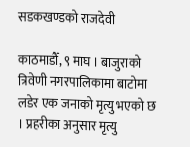सडकखण्डको राजदेवी

काठमाडौँ, ९ माघ । बाजुराको त्रिवेणी नगरपालिकामा बाटोमा लडेर एक जनाको मृत्यु भएको छ । प्रहरीका अनुसार मृत्यु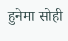हुनेमा सोही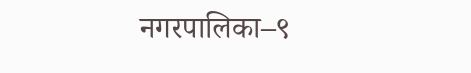नगरपालिका–९